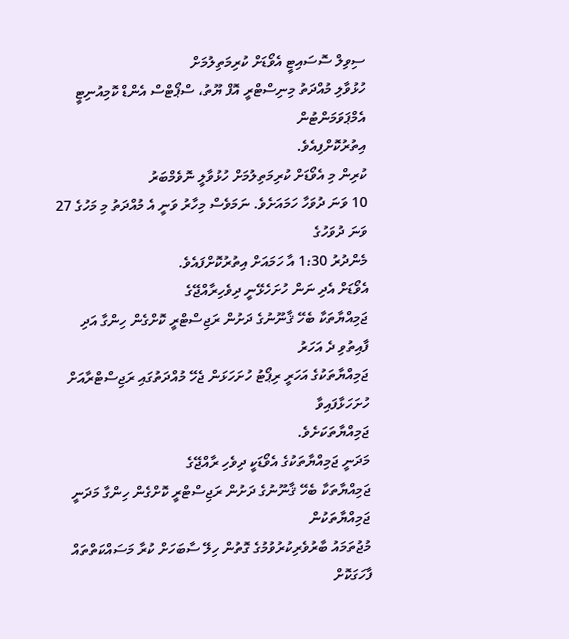ސިވިލް ސޮސައިޓީ އެވޯޑަށް ކުރިމަތިލުމަށް
ހުޅުވާލި މުއްދަތު މިނިސްޓްރީ އޮފް ޔޫތު، ސްޕޯޓްސް އެންޑް ކޮމިއުނިޓީ އެމްޕަވަމަންޓުން
އިތުރުކޮށްފިއެވެ.
ކުރިން މި އެވޯޑަށް ކުރިމަތިލުމަށް ހުޅުވާލީ ނޮވެމްބަރު
10 ވަނަ ދުވަހާ ހަމައަށެވެ. ނަމަވެސް މިހާރު ވަނީ އެ މުއްދަތު މި މަހުގެ 27 ވަނަ ދުވަހުގެ
މެންދުރު 1:30 އާ ހަމައަށް އިތުރުކޮށްފައެވެ.
އެވޯޑަށް އެދި ނަން ހުށަހެޅޭނީ ދިވެހިރާއްޖޭގެ
ޖަމިއްޔާތަކާ ބެހޭ ޤާނޫނުގެ ދަށުން ރަޖިސްޓްރީ ކޮށްގެން ހިންގާ އަދި ފާއިތުވި ދެ އަހަރު
ޖަމިއްޔާތަކުގެ އަހަރީ ރިޕޯޓު ހުށަހަޅަން ޖެހޭ މުއްދަތުގައި ރަޖިސްޓްރާއަށް ހުށަހަޅާފައިވާ
ޖަމިއްޔާތަކަށެވެ.
މަދަނީ ޖަމިއްޔާތަކުގެ އެވޯޑަކީ ދިވެހި ރާއްޖޭގެ
ޖަމިއްޔާތަކާ ބެހޭ ޤާނޫނުގެ ދަށުން ރަޖިސްޓްރީ ކޮށްގެން ހިންގާ މަދަނީ ޖަމިއްޔާތަކުން
މުޖުތަމައު ބާރުވެރިކުރުވުމުގެ ގޮތުން ހިލޭ ސާބަހަށް ކުރާ މަސައްކަތްތައް ފާހަގަކޮށް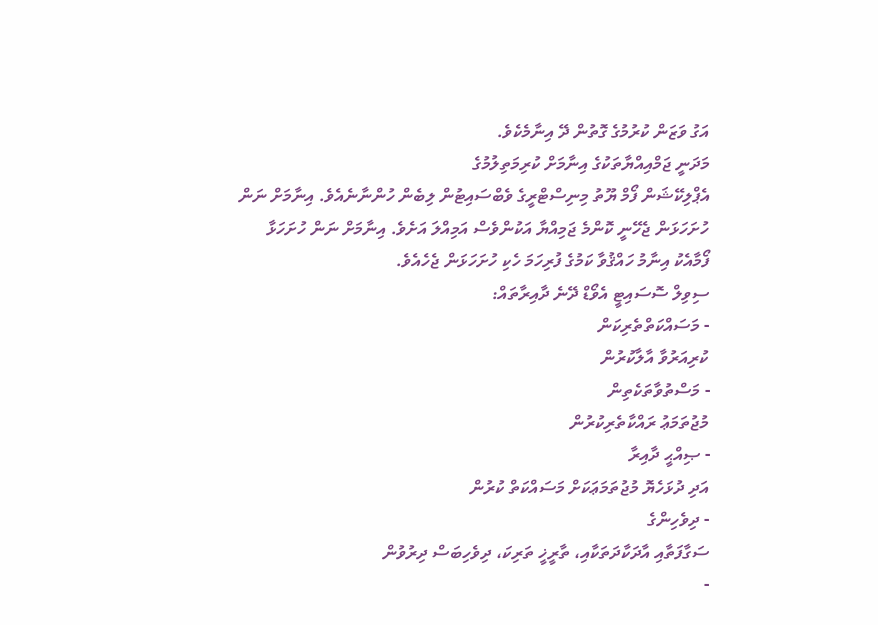އަގު ވަޒަން ކުރުމުގެ ގޮތުން ދޭ އިނާމެކެވެ.
މަދަނީ ޖަމްއިއްޔާތަކުގެ އިނާމަށް ކުރިމަތިލުމުގެ
އެޕްލިކޭޝަން ފޯމް ޔޫތު މިނިސްޓްރީގެ ވެބްސައިޓުން ލިބެން ހުންނާނެއެވެ. އިނާމަށް ނަން
ހުށަހަޅަން ޖެހޭނީ ކޮންމެ ޖަމިއްޔާ އަކުންވެސް އަމިއްލަ އަށެވެ. އިނާމަށް ނަން ހުށަހަޅާ
ފޯމާއެކު އިނާމު ހައްޤުވާ ކަމުގެ ފުރިހަމަ ހެކި ހުށަހަޅަން ޖެހެއެވެ.
ސިވިލް ސޮސައިޓީ އެވޯޑް ދޭނެ ދާއިރާތައް:
- މަސައްކަތްތެރިކަން
ކުރިއަރުވާ އާލާކުރުން
- މަސްތުވާތަކެތިން
މުޖުތަމަޢު ރައްކާތެރިކުރުން
- ޞިއްޙީ ދާއިރާ
އަދި ދުޅަހެޔޮ މުޖުތަމަޢަކަށް މަސައްކަތް ކުރުން
- ދިވެހިންގެ
ސަގާފަތާއި އާދަކާދަތަކާއި، ތާރީޚީ ތަރިކަ، ދިވެހިބަސް ދިރުވުން
-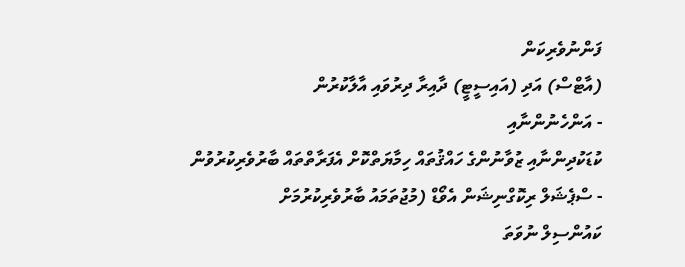ފަންނުވެރިކަން
(އާޓްސް) އަދި (އައިސީޓީ) ދާއިރާ ދިރުވައި އާލާކުރުން
- އަންހެނުންނާއި
ކުޑަކުދިންނާއި ޒުވާނުންގެ ހައްޤުތައް ހިމާޔަތްކޮށް އެފަރާތްތައް ބާރުވެރިކުރުވުން
- ސްޕެޝަލް ރިކޮގްނިޝަން އެވޯޑް (މުޖުތަމައު ބާރުވެރިކުރުމަށް
ކައުންސިލް ނުވަތަ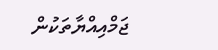ޖަމްއިއްޔާތަކުން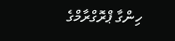ހިންގާ ޕްރޮގްރާމްގެ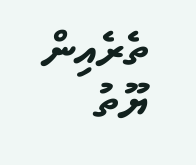ތެރެއިން ޔޫތު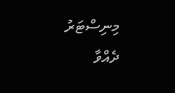މިނިސްޓަރު
ދެއްވާ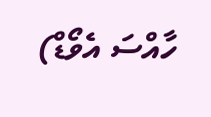ހާއްސަ އެވޯޑް)